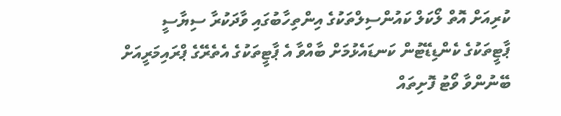ކުރިއަށް އޮތް ލޯކަލް ކައުންސިލްތަކުގެ އިންތިހާބުގައި ވާދަކުރާ ސިޔާސީ ޕާޓީތަކުގެ ކެންޑިޑޭޓުން ކަނޑައެޅުމަށް ބާއްވާ އެ ޕާޓީތަކުގެ އެތެރޭގެ ޕްރައިމަރީއަށް ބޭނުންވާ ވޯޓު ފޮށިތައް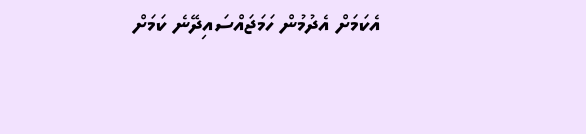އެކަމަށް އެދުމުން ހަމަޖައްސައިދޭނެ ކަމަށް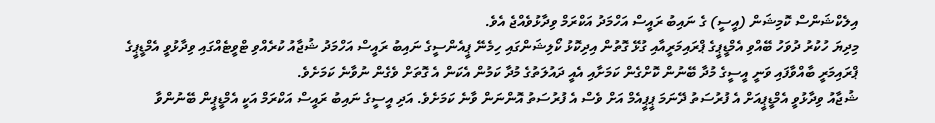އިލެކްޝަންސް ކޮމިޝަން (އީސީ) ގެ ނައިބު ރައީސް އަހްމަދު އަކްރަމް ވިދާޅުވެއްޖެ އެވެ.
މިދިޔަ ހުކުރު ދުވަހު ބޭއްވި އެމްޑީޕީގެ ޕްރައިމަރީއާއި ގުޅޭ ގޮތުން އިދިކޮޅު ކޯލިޝަންގައި ހިމެނޭ ޕީއެންސީގެ ނައިބު ރައީސް އަހްމަދު ޝުޖާއު ކުރެއްވި ޓްވީޓެއްގައި ވިދާޅުވީ އެމްޑީޕީގެ ޕްރައިމަރީ ބާއްވާފައި ވަނީ އީސީގެ މުދާ ބޭނުން ކޮށްގެން ކަމަށާއި އެއީ ދައުލަތުގެ މުދާ ކަމުން އެކަން އެ ގޮތަށް ވެގެން ނުވާނެ ކަމަށެވެ.
ޝުޖާއު ވިދާޅުވީ އެމްޑީޕީއަށް އެ ފުރުސަތު ދޭނަމަ ޕީޕީއެމް އަށް ވެސް އެ ފުރުސަތު އޮންނަން ވާނެ ކަމަށެވެ. އަދި އީސީގެ ނައިބު ރައީސް އަކްރަމް އަކީ އެމްޑީޕީން ބޭނުންވާ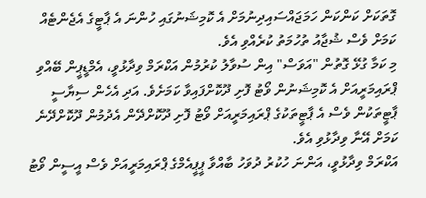ގޮތަކަށް ކަންކަން ހަމަޖައްސައިދިނުމަށް އެ ކޮމިޝަނުގައި ހުންނަ އެ ޕާޓީގެ އެޖެންޓެއް ކަމަށް ވެސް ޝުޖާއު ތުހުމަތު ކުރެއްވި އެވެ.
މި ކަމާ ގުޅޭ ގޮތުން "އަވަސް" އިން ސުވާލު ކުރުމުން އަކްރަމް ވިދާޅުވީ، އެމްޑީޕީން ބޭއްވި ޕްރައިމަރީއަށް އެ ކޮމިޝަނުން ވޯޓު ފޮށި ދޫކޮށްފައިވާ ކަމަށެވެ. އަދި އެހެން ސިޔާސީ ޕާޓީތަކުން ވެސް އެ ޕާޓީތަކުގެ ޕްރައިމަރީއަށް ވޯޓު ފޮށި ދޫކޮށްދޭން އެދުމުން ދޫކޮށްދޭނެ ކަމަށް އޭނާ ވިދާޅުވި އެވެ.
އަކްރަމް ވިދާޅުވީ، އަންނަ ހުކުރު ދުވަހު ބާއްވާ ޕީޕީއެމްގެ ޕްރައިމަރީއަށް ވެސް އީސީން ވޯޓު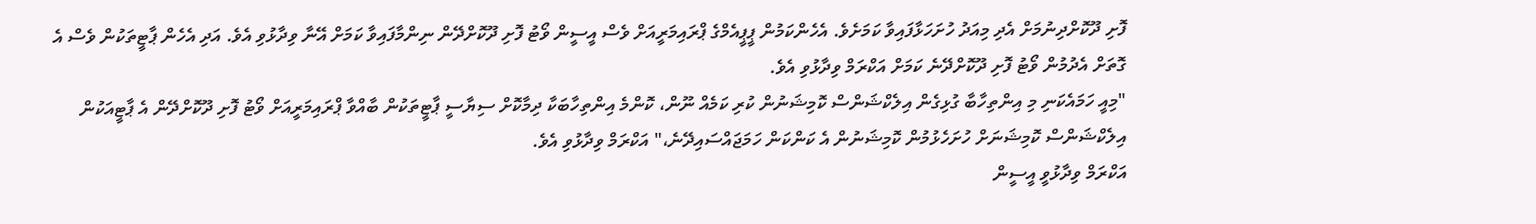ފޮށި ދޫކޮށްދިނުމަށް އެދި މިއަދު ހުށަހަޅާފައިވާ ކަމަށެވެ. އެހެންކަމުން ޕީޕީއެމްގެ ޕްރައިމަރީއަށް ވެސް އީސީން ވޯޓު ފޮށި ދޫކޮށްދޭން ނިންމާފައިވާ ކަމަށް އޭނާ ވިދާޅުވި އެވެ. އަދި އެހެން ޕާޓީތަކުން ވެސް އެ ގޮތަށް އެދުމުން ވޯޓު ފޮށި ދޫކޮށްދޭނެ ކަމަށް އަކްރަމް ވިދާޅުވި އެވެ.
"މިއީ ހަމައެކަނި މި އިންތިހާބާ ގުޅިގެން އިލެކްޝަންސް ކޮމިޝަނުން ކުރި ކަމެއް ނޫން، ކޮންމެ އިންތިހާބަކާ ދިމާކޮށް ސިޔާސީ ޕާޓީތަކުން ބާއްވާ ޕްރައިމަރީއަށް ވޯޓު ފޮށި ދޫކޮށްދޭން އެ ޕާޓީއަކުން އިލެކްޝަންސް ކޮމިޝަނަށް ހުށަހެޅުމުން ކޮމިޝަނުން އެ ކަންކަން ހަމަޖައްސައިދޭނެ،" އަކްރަމް ވިދާޅުވި އެވެ.
އަކްރަމް ވިދާޅުވީ އީސީން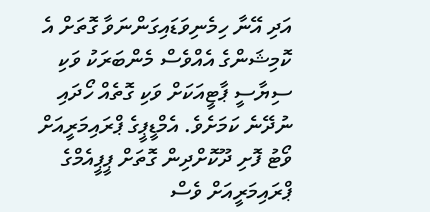އަދި އޭނާ ހިމެނިވަޑައިގަންނަވާ ގޮތަށް އެ ކޮމިޝަންގެ އެއްވެސް މެންބަރަކު ވަކި ސިޔާސީ ޕާޓީއަކަށް ވަކި ގޮތެއް ހޯދައި ނުދޭނެ ކަމަށެވެ. އެމްޑީޕީގެ ޕްރައިމަރީއަށް ވޯޓު ފޮށި ދޫކޮށްދިން ގޮތަށް ޕީޕީއެމްގެ ޕްރައިމަރީއަށް ވެސް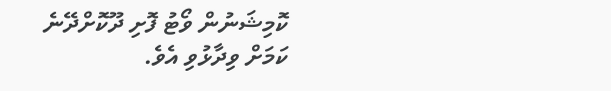ކޮމިޝަނުން ވޯޓު ފޮށި ދޫކޮށްދޭނެ ކަމަށް ވިދާޅުވި އެވެ.